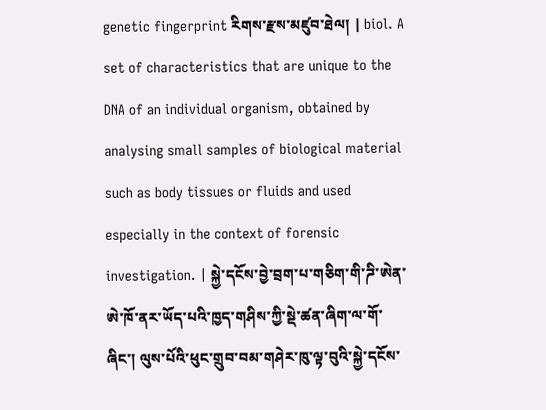genetic fingerprint རིགས་རྫས་མཛུབ་ཐེལ། | biol. A set of characteristics that are unique to the DNA of an individual organism, obtained by analysing small samples of biological material such as body tissues or fluids and used especially in the context of forensic investigation. | སྐྱེ་དངོས་བྱེ་བྲག་པ་གཅིག་གི་ཌི་ཨེན་ཨེ་ཁོ་ནར་ཡོད་པའི་ཁྱད་གཤིས་ཀྱི་སྡེ་ཚན་ཞིག་ལ་གོ་ཞིང་། ལུས་པོའི་ཕུང་གྲུབ་བམ་གཤེར་ཁུ་ལྟ་བུའི་སྐྱེ་དངོས་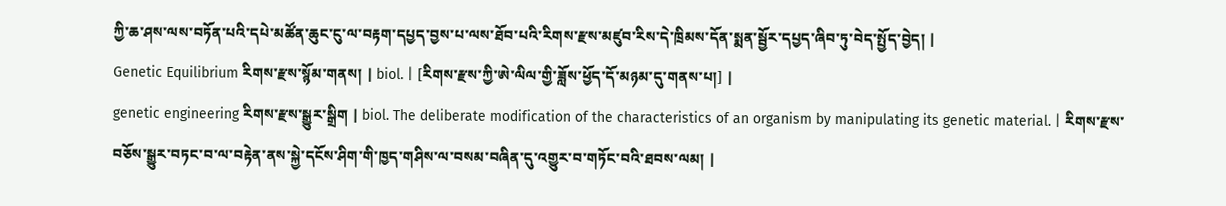ཀྱི་ཆ་ཤས་ལས་བཏོན་པའི་དཔེ་མཚོན་ཆུང་ངུ་ལ་བརྟག་དཔྱད་བྱས་པ་ལས་ཐོབ་པའི་རིགས་རྫས་མཛུབ་རིས་དེ་ཁྲིམས་དོན་སྨན་སྦྱོར་དཔྱད་ཞིབ་ཏུ་བེད་སྤྱོད་བྱེད། |
Genetic Equilibrium རིགས་རྫས་སྙོམ་གནས། | biol. | [རིགས་རྫས་ཀྱི་ཨེ་ལིལ་གྱི་ཟློས་ཕྱོད་དོ་མཉམ་དུ་གནས་པ།] |
genetic engineering རིགས་རྫས་སྒྱུར་སྒྲིག | biol. The deliberate modification of the characteristics of an organism by manipulating its genetic material. | རིགས་རྫས་བཅོས་སྒྱུར་བཏང་བ་ལ་བརྟེན་ནས་སྐྱེ་དངོས་ཤིག་གི་ཁྱད་གཤིས་ལ་བསམ་བཞིན་དུ་འགྱུར་བ་གཏོང་བའི་ཐབས་ལམ། |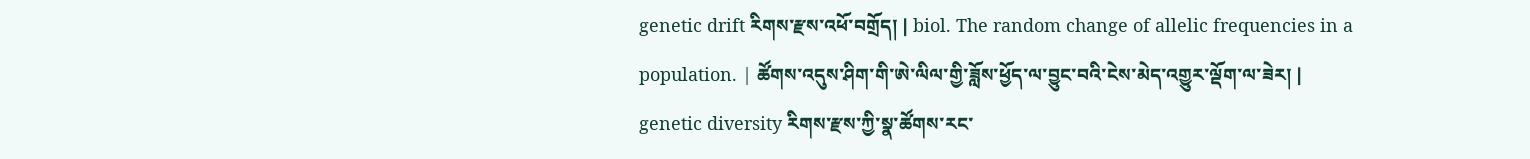genetic drift རིགས་རྫས་འཕོ་བགྲོད། | biol. The random change of allelic frequencies in a population. | ཚོགས་འདུས་ཤིག་གི་ཨེ་ལིལ་གྱི་ཟློས་ཕྱོད་ལ་བྱུང་བའི་ངེས་མེད་འགྱུར་ལྡོག་ལ་ཟེར། |
genetic diversity རིགས་རྫས་ཀྱི་སྣ་ཚོགས་རང་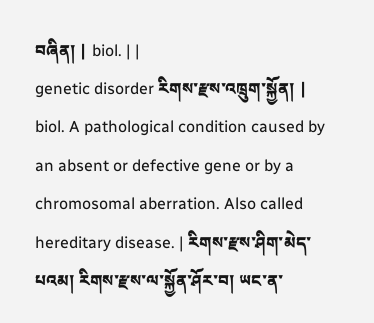བཞིན། | biol. | |
genetic disorder རིགས་རྫས་འཁྲུག་སྐྱོན། | biol. A pathological condition caused by an absent or defective gene or by a chromosomal aberration. Also called hereditary disease. | རིགས་རྫས་ཤིག་མེད་པའམ། རིགས་རྫས་ལ་སྐྱོན་ཤོར་བ། ཡང་ན་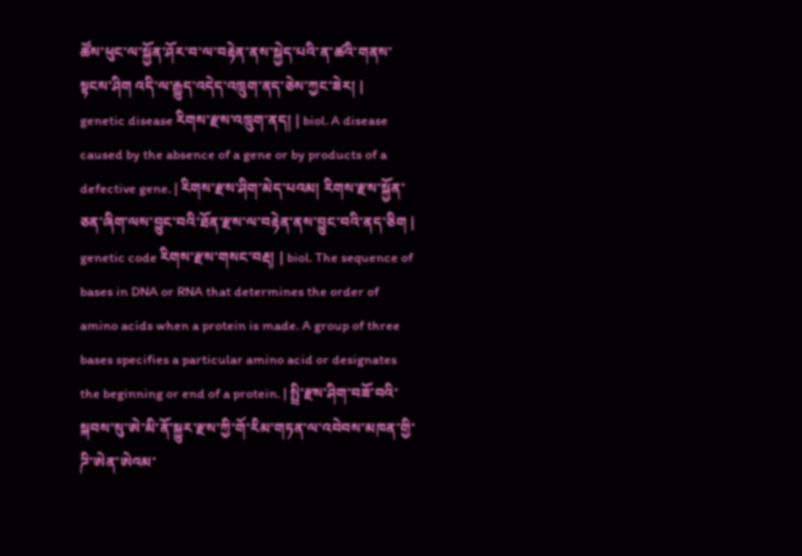ཚོས་ཕུང་ལ་སྐྱོན་ཤོར་བ་ལ་བརྟེན་ནས་སྐྱེད་པའི་ན་ཚའི་གནས་སྟངས་ཤིག འདི་ལ་རྒྱུད་འདེད་འཁྲུག་ནད་ཅེས་ཀྱང་ཟེར། |
genetic disease རིགས་རྫས་འཁྲུག་ནད། | biol. A disease caused by the absence of a gene or by products of a defective gene. | རིགས་རྫས་ཤིག་མེད་པའམ། རིགས་རྫས་སྐྱོན་ཅན་ཞིག་ལས་བྱུང་བའི་ཐོན་རྫས་ལ་བརྟེན་ནས་བྱུང་བའི་ནད་ཅིག |
genetic code རིགས་རྫས་གསང་བརྡ། | biol. The sequence of bases in DNA or RNA that determines the order of amino acids when a protein is made. A group of three bases specifies a particular amino acid or designates the beginning or end of a protein. | སྤྲི་རྫས་ཤིག་བཟོ་བའི་སྐབས་སུ་ཨེ་མི་ནོ་སྐྱུར་རྫས་ཀྱི་གོ་རིམ་གཏན་ལ་འབེབས་མཁན་གྱི་ཌི་ཨེན་ཨེའམ་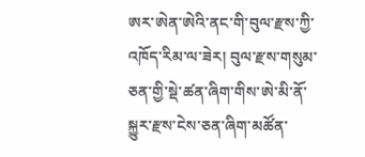ཨར་ཨེན་ཨེའི་ནང་གི་བུལ་རྫས་ཀྱི་འཁོད་རིམ་ལ་ཟེར། བུལ་རྫས་གསུམ་ཅན་གྱི་སྡེ་ཚན་ཞིག་གིས་ཨེ་མི་ནོ་སྐྱུར་རྫས་ངེས་ཅན་ཞིག་མཚོན་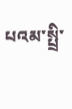པའམ་སྤྲི་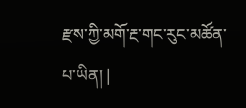རྫས་ཀྱི་མགོ་རྔ་གང་རུང་མཚོན་པ་ཡིན། |